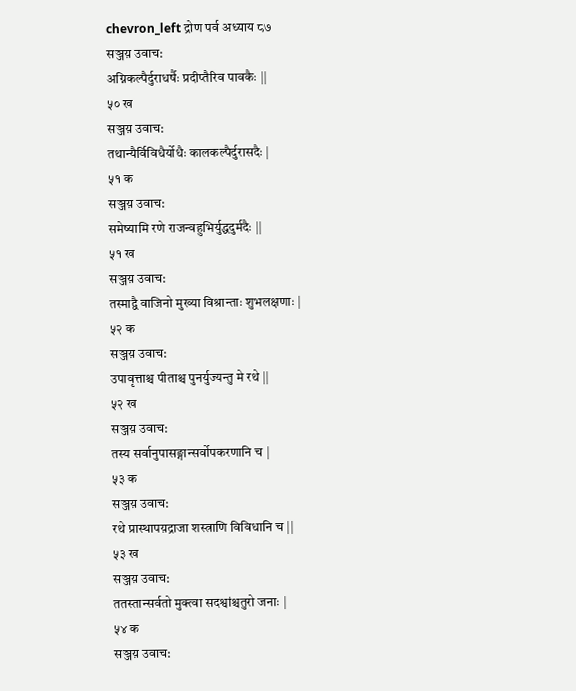chevron_left द्रोण पर्व अध्याय ८७
सञ्जय़ उवाच:
अग्निकल्पैर्दुराधर्षैः प्रदीप्तैरिव पावकैः ||
५० ख
सञ्जय़ उवाच:
तथान्यैर्विविधैर्योधैः कालकल्पैर्दुरासदैः |
५१ क
सञ्जय़ उवाच:
समेष्यामि रणे राजन्वहुभिर्युद्धदुर्मदैः ||
५१ ख
सञ्जय़ उवाच:
तस्माद्वै वाजिनो मुख्या विश्रान्ताः शुभलक्षणाः |
५२ क
सञ्जय़ उवाच:
उपावृत्ताश्च पीताश्च पुनर्युज्यन्तु मे रथे ||
५२ ख
सञ्जय़ उवाच:
तस्य सर्वानुपासङ्गान्सर्वोपकरणानि च |
५३ क
सञ्जय़ उवाच:
रथे प्रास्थापय़द्राजा शस्त्राणि विविधानि च ||
५३ ख
सञ्जय़ उवाच:
ततस्तान्सर्वतो मुक्त्वा सदश्वांश्चतुरो जनाः |
५४ क
सञ्जय़ उवाच: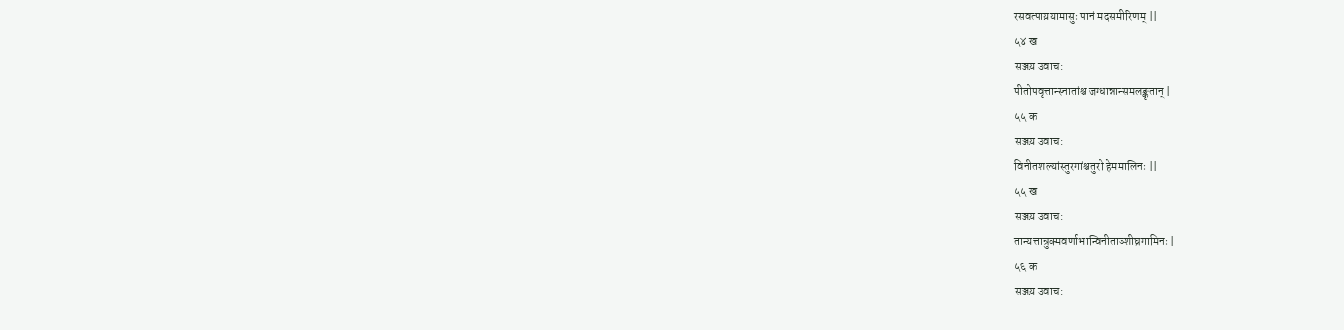रसवत्पाय़यामासुः पानं मदसमीरिणम् ||
५४ ख
सञ्जय़ उवाच:
पीतोपवृत्तान्स्नातांश्च जग्धान्नान्समलङ्कृतान् |
५५ क
सञ्जय़ उवाच:
विनीतशल्यांस्तुरगांश्चतुरो हेममालिनः ||
५५ ख
सञ्जय़ उवाच:
तान्यत्तान्रुक्मवर्णाभान्विनीताञ्शीघ्रगामिनः |
५६ क
सञ्जय़ उवाच: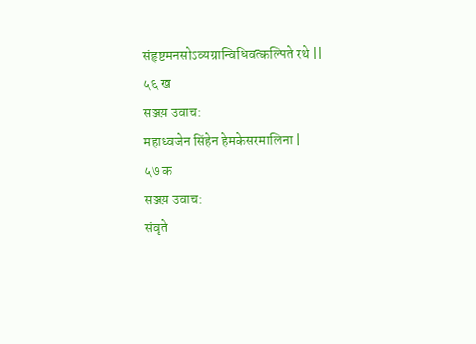संहृष्टमनसोऽव्यग्रान्विधिवत्कल्पिते रथे ||
५६ ख
सञ्जय़ उवाच:
महाध्वजेन सिंहेन हेमकेसरमालिना |
५७ क
सञ्जय़ उवाच:
संवृते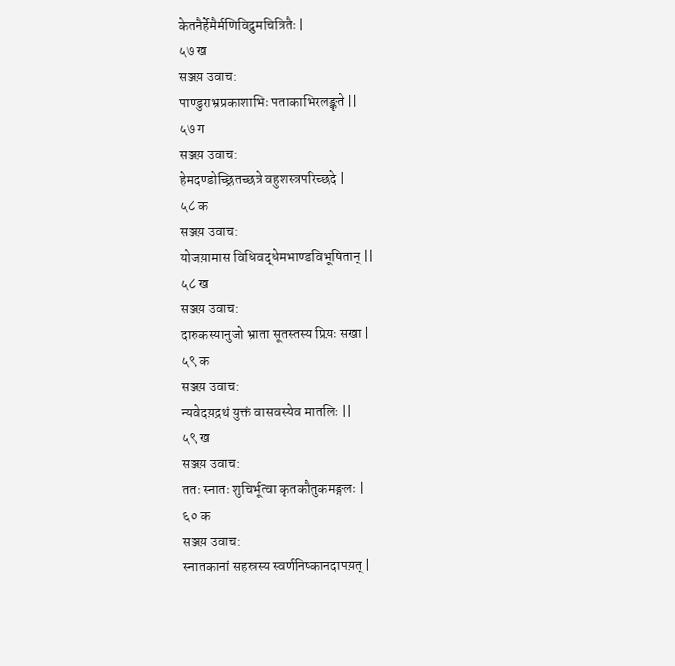केतनैर्हेमैर्मणिविद्रुमचित्रितैः |
५७ ख
सञ्जय़ उवाच:
पाण्डुराभ्रप्रकाशाभिः पताकाभिरलङ्कृते ||
५७ ग
सञ्जय़ उवाच:
हेमदण्डोच्छ्रितच्छत्रे वहुशस्त्रपरिच्छदे |
५८ क
सञ्जय़ उवाच:
योजय़ामास विधिवद्धेमभाण्डविभूषितान् ||
५८ ख
सञ्जय़ उवाच:
दारुकस्यानुजो भ्राता सूतस्तस्य प्रिय़ः सखा |
५९ क
सञ्जय़ उवाच:
न्यवेदय़द्रथं युक्तं वासवस्येव मातलिः ||
५९ ख
सञ्जय़ उवाच:
ततः स्नातः शुचिर्भूत्वा कृतकौतुकमङ्गलः |
६० क
सञ्जय़ उवाच:
स्नातकानां सहस्रस्य स्वर्णनिष्कानदापय़त् |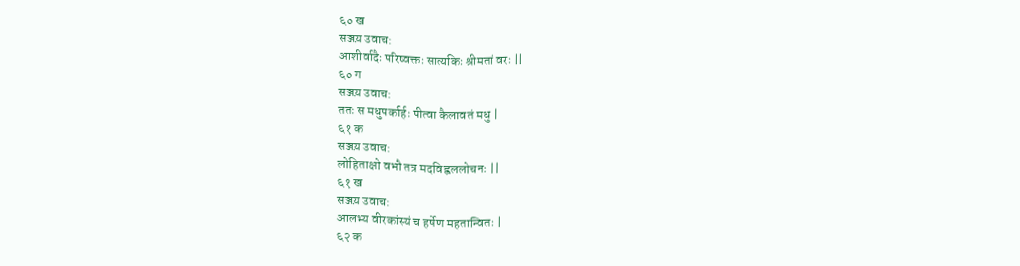६० ख
सञ्जय़ उवाच:
आशीर्वादैः परिष्वक्तः सात्यकिः श्रीमतां वरः ||
६० ग
सञ्जय़ उवाच:
ततः स मधुपर्कार्हः पीत्वा कैलावतं मधु |
६१ क
सञ्जय़ उवाच:
लोहिताक्षो वभौ तत्र मदविह्वललोचनः ||
६१ ख
सञ्जय़ उवाच:
आलभ्य वीरकांस्यं च हर्षेण महतान्वितः |
६२ क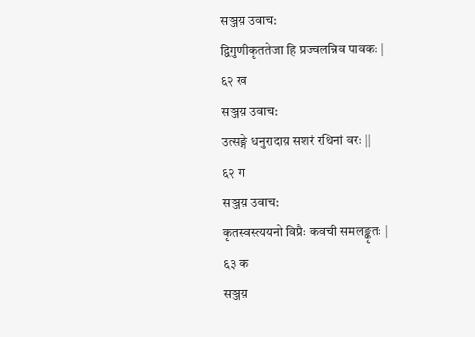सञ्जय़ उवाच:
द्विगुणीकृततेजा हि प्रज्वलन्निव पावकः |
६२ ख
सञ्जय़ उवाच:
उत्सङ्गे धनुरादाय़ सशरं रथिनां वरः ||
६२ ग
सञ्जय़ उवाच:
कृतस्वस्त्ययनो विप्रैः कवची समलङ्कृतः |
६३ क
सञ्जय़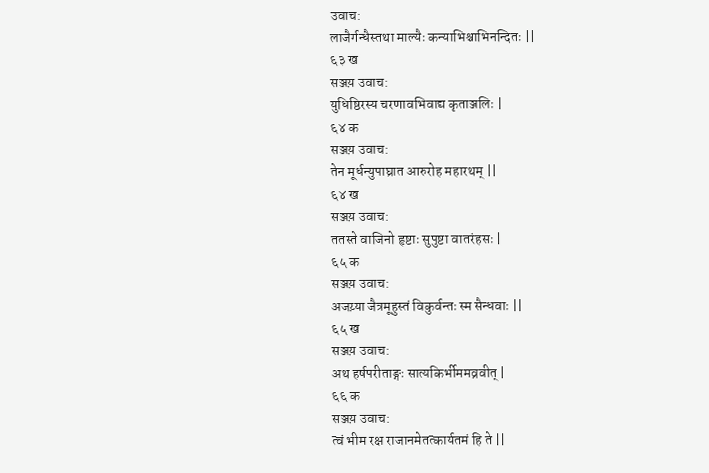उवाच:
लाजैर्गन्धैस्तथा माल्यैः कन्याभिश्चाभिनन्दितः ||
६३ ख
सञ्जय़ उवाच:
युधिष्ठिरस्य चरणावभिवाद्य कृताञ्जलिः |
६४ क
सञ्जय़ उवाच:
तेन मूर्धन्युपाघ्रात आरुरोह महारथम् ||
६४ ख
सञ्जय़ उवाच:
ततस्ते वाजिनो हृष्टाः सुपुष्टा वातरंहसः |
६५ क
सञ्जय़ उवाच:
अजय़्या जैत्रमूहुस्तं विकुर्वन्तः स्म सैन्धवाः ||
६५ ख
सञ्जय़ उवाच:
अथ हर्षपरीताङ्गः सात्यकिर्भीममव्रवीत् |
६६ क
सञ्जय़ उवाच:
त्वं भीम रक्ष राजानमेतत्कार्यतमं हि ते ||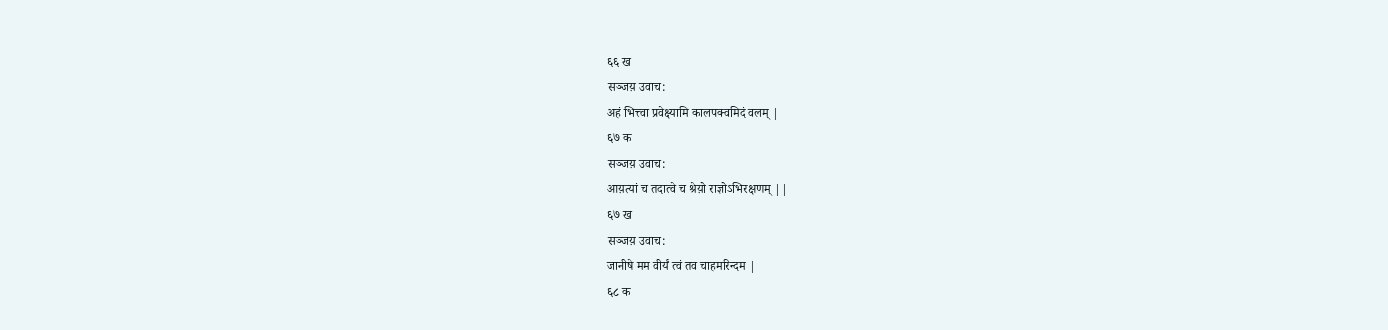६६ ख
सञ्जय़ उवाच:
अहं भित्त्वा प्रवेक्ष्यामि कालपक्वमिदं वलम् |
६७ क
सञ्जय़ उवाच:
आय़त्यां च तदात्वे च श्रेय़ो राज्ञोऽभिरक्षणम् ||
६७ ख
सञ्जय़ उवाच:
जानीषे मम वीर्यं त्वं तव चाहमरिन्दम |
६८ क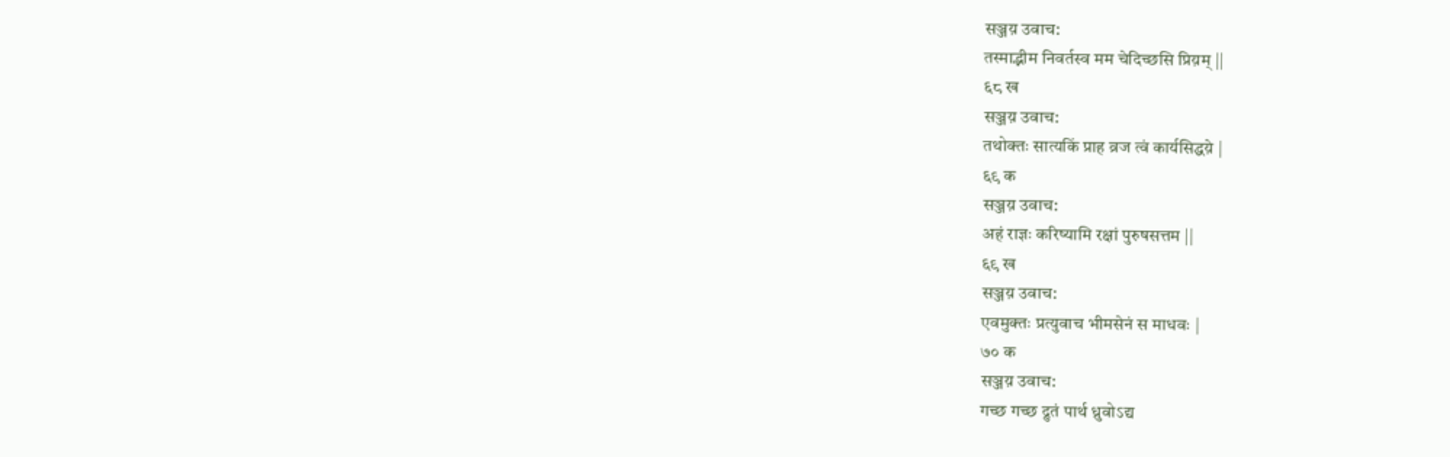सञ्जय़ उवाच:
तस्माद्भीम निवर्तस्व मम चेदिच्छसि प्रिय़म् ||
६८ ख
सञ्जय़ उवाच:
तथोक्तः सात्यकिं प्राह व्रज त्वं कार्यसिद्धय़े |
६९ क
सञ्जय़ उवाच:
अहं राज्ञः करिष्यामि रक्षां पुरुषसत्तम ||
६९ ख
सञ्जय़ उवाच:
एवमुक्तः प्रत्युवाच भीमसेनं स माधवः |
७० क
सञ्जय़ उवाच:
गच्छ गच्छ द्रुतं पार्थ ध्रुवोऽद्य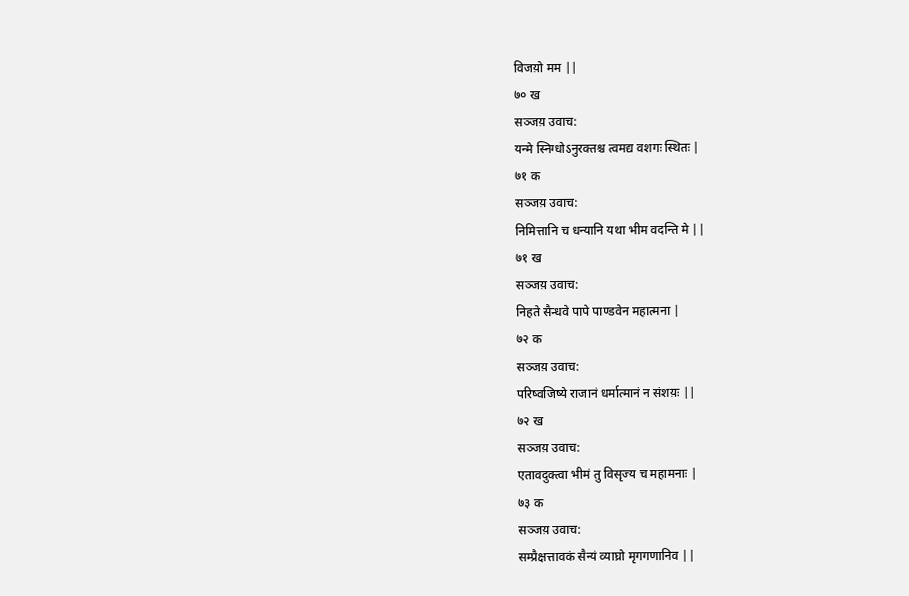विजय़ो मम ||
७० ख
सञ्जय़ उवाच:
यन्मे स्निग्धोऽनुरक्तश्च त्वमद्य वशगः स्थितः |
७१ क
सञ्जय़ उवाच:
निमित्तानि च धन्यानि यथा भीम वदन्ति मे ||
७१ ख
सञ्जय़ उवाच:
निहते सैन्धवे पापे पाण्डवेन महात्मना |
७२ क
सञ्जय़ उवाच:
परिष्वजिष्ये राजानं धर्मात्मानं न संशय़ः ||
७२ ख
सञ्जय़ उवाच:
एतावदुक्त्वा भीमं तु विसृज्य च महामनाः |
७३ क
सञ्जय़ उवाच:
सम्प्रैक्षत्तावकं सैन्यं व्याघ्रो मृगगणानिव ||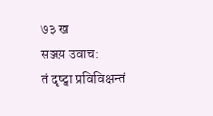७३ ख
सञ्जय़ उवाच:
तं दृष्ट्वा प्रविविक्षन्तं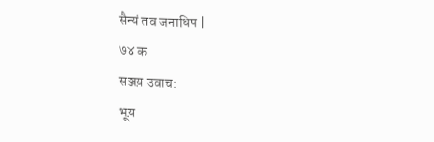सैन्यं तव जनाधिप |
७४ क
सञ्जय़ उवाच:
भूय़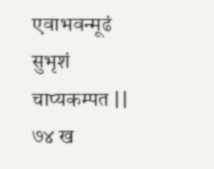एवाभवन्मूढं सुभृशं चाप्यकम्पत ||
७४ ख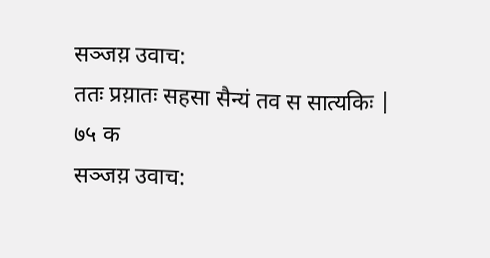सञ्जय़ उवाच:
ततः प्रय़ातः सहसा सैन्यं तव स सात्यकिः |
७५ क
सञ्जय़ उवाच: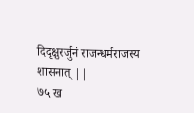दिदृक्षुरर्जुनं राजन्धर्मराजस्य शासनात् ||
७५ ख